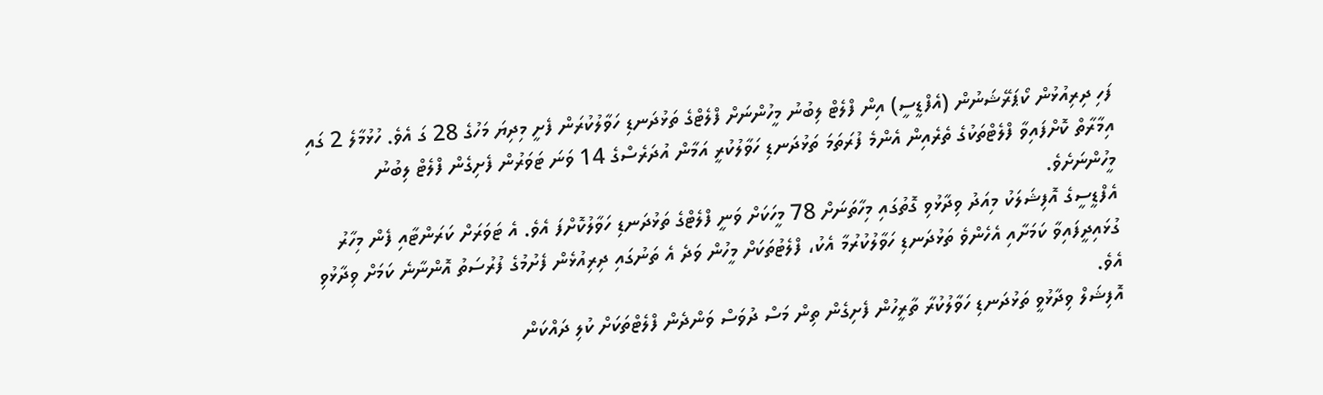ފަހި ދިރިއުޅުން ކޯޕަރޭޝަނުން (އެފްޑީސީ) އިން ފްލެޓް ލިބުނު މީހުންނަށް ފްލެޓްގެ ތަޅުދަނޑި ހަވާލުކުރަން ފެށީ މިދިޔަ މަހުގެ 28 ގަ އެވެ. ހުޅުމާލެ 2 ގައި އިމާރާތް ކޮށްފައިވާ ފްލެޓްތަކުގެ ތެރެއިން އެންމެ ފުރަތަމަ ތަޅުދަނޑި ހަވާލުކުރީ އަމާން އުދަރެސްގެ 14 ވަނަ ޓަވަރުން ފެށިގެން ފްލެޓް ލިބުނު މީހުންނަށެވެ.
އެފްޑީސީގެ އޮފިޝަލަކު މިއަދު ވިދާޅުވި ގޮތުގައި މިހާތަނަށް 78 މީހަކަށް ވަނީ ފްލެޓްގެ ތަޅުދަނޑި ހަވާލުކޮށްފަ އެވެ. އެ ޓަވަރަށް ކަރަންޓާއި ފެން މިހާރު ގުޅައިދީފައިވާ ކަމަށާއި އެހެންވެ ތަޅުދަނޑި ހަވާލުކުރުމާ އެކު، ފްލެޓުތަކަށް މީހުން ވަދެ އެ ތަނުގައި ދިރިއުޅެން ފެށުމުގެ ފުރުސަތު އޮންނާނެ ކަމަށް ވިދާޅުވި އެވެ.
އޮފިޝަލް ވިދާޅުވީ ތަޅުދަނޑި ހަވާލުކުރާ ތާރީހުން ފެށިގެން ތިން މަސް ދުވަސް ވަންދެން ފްލެޓްތަކަށް ކުލި ދައްކަން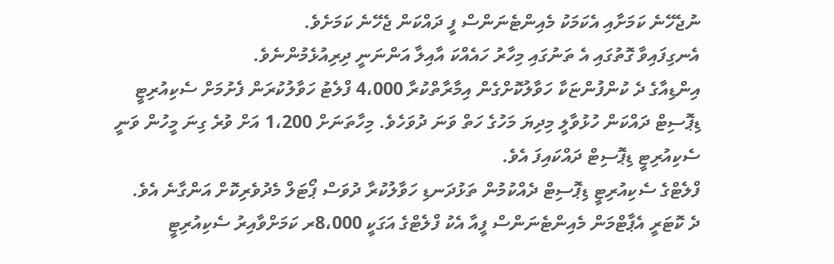ނުޖެހޭނެ ކަމަށާއި އެކަމަކު މެއިންޓެނަންސް ފީ ދައްކަން ޖެހޭނެ ކަމަށެވެ.
އެނގިފައިވާ ގޮތުގައި އެ ތަނުގައި މިހާރު ހައެއްކަ އާއިލާ އަންނަނީ ދިރިއުޅެމުންނެވެ.
އިންޑިއާގެ ދެ ކުންފުންޏަކާ ހަވާލުކޮށްގެން އިމާރާތްކުރާ 4،000 ފްލެޓު ހަވާލުކުރަން ފެށުމަށް ސެކިއުރިޓީ ޑިޕޮސިޓް ދައްކަން ހުޅުވާލީ މިދިޔަ މަހުގެ ހަތް ވަނަ ދުވަހެވެ. މިހާތަނަށް 1،200 އަށް ވުރެ ގިނަ މީހުން ވަނީ ސެކިއުރިޓީ ޑިޕޮސިޓް ދައްކައިފަ އެވެ.
ފްލެޓްގެ ސެކިއުރިޓީ ޑިޕޮސިޓް ދެއްކުމުން ތަޅުދަނޑި ހަވާލުކުރާ ދުވަސް ޕޯޓަލް މެދުވެރިކޮށް އަންގާނެ އެވެ.
ދެ ކޮޓަރީ އެޕާޓްމަން މެއިންޓެނަންސް ފީއާ އެކު ފްލެޓްގެ އަގަކީ 8،000ރ ކަމަށްވާއިރު ސެކިއުރިޓީ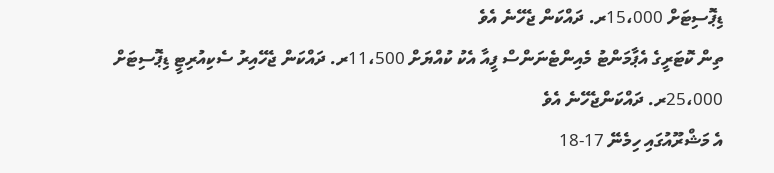ޑިޕޮސިޓަށް 15،000ރ. ދައްކަން ޖެހޭނެ އެވެ
ތިން ކޮޓަރީގެ އެޕާމަންޓު މެއިންޓެނަންސް ފީއާ އެކު ކުއްޔަށް 11،500ރ. ދައްކަން ޖެހޭއިރު ސެކިއުރިޓީ ޑިޕޮސިޓަށް 25،000ރ. ދައްކަންޖެހޭނެ އެވެ
އެ މަޝްރޫއުގައި ހިމެނޭ 17-18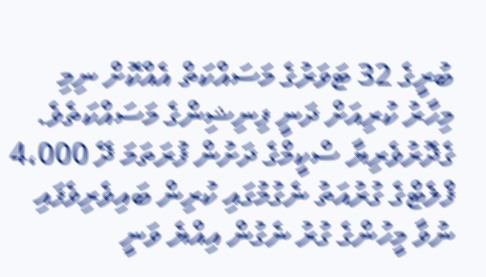ބުރީގެ 32 ޓަވަރުގެ މަސައްކަތް އެއްކޮށް ނިމި މިހާރު ކުރިއަށް ދަނީ ފިނިޝިންގެ މަސައްކަތެވެ.
ގެދޮރުވެރިޔާ ސްކީމްގެ ދަށުން ފުރަތަމަ ދޭ 4،000 ފްލެޓްގެ ގުރުއަތު ނެގުމުގައި ކުރިން ބައިވެރިވެފައި ނުވާ މީހުންގެ ގުރު ނެގުން އިއްޔެ ވަނީ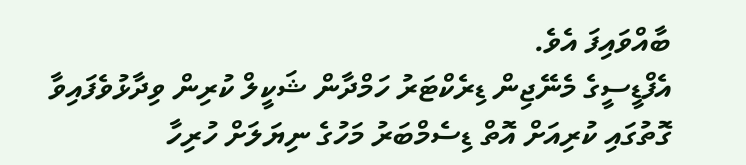ބާއްވައިފަ އެވެ.
އެފްޑީސީގެ މެނޭޖިން ޑިރެކްޓަރު ހަމްދާން ޝަކީލް ކުރިން ވިދާޅުވެފައިވާ ގޮތުގައި ކުރިއަށް އޮތް ޑިސެމްބަރު މަހުގެ ނިޔަލަށް ހުރިހާ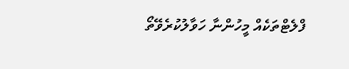ފްލެޓްތަކެއް މީހުންނާ ހަވާލުކުރެވޭތޯ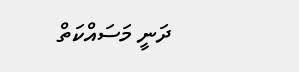ދަނީ މަސައްކަތް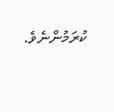ކުރަމުންނެވެ.